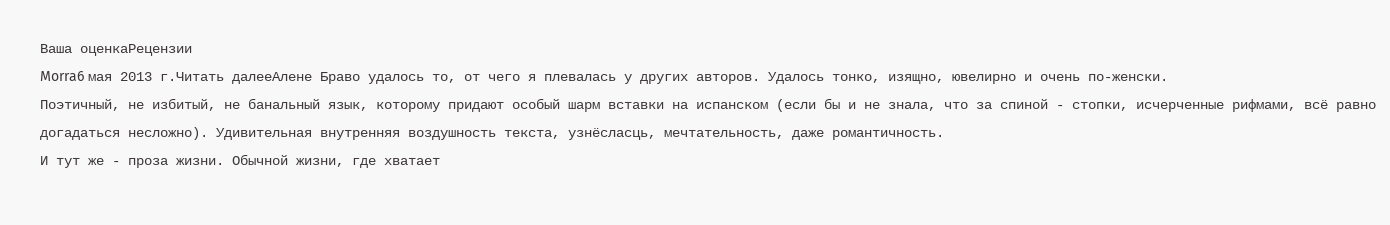Ваша оценкаРецензии
Morra6 мая 2013 г.Читать далееАлене Браво удалось то, от чего я плевалась у других авторов. Удалось тонко, изящно, ювелирно и очень по-женски.
Поэтичный, не избитый, не банальный язык, которому придают особый шарм вставки на испанском (если бы и не знала, что за спиной - стопки, исчерченные рифмами, всё равно догадаться несложно). Удивительная внутренняя воздушность текста, узнёсласць, мечтательность, даже романтичность.
И тут же - проза жизни. Обычной жизни, где хватает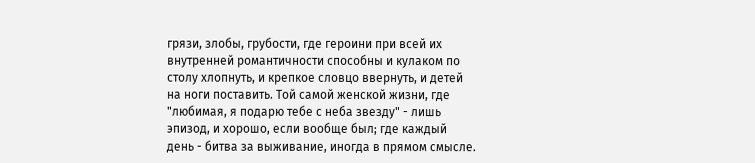грязи, злобы, грубости, где героини при всей их внутренней романтичности способны и кулаком по столу хлопнуть, и крепкое словцо ввернуть, и детей на ноги поставить. Той самой женской жизни, где "любимая, я подарю тебе с неба звезду" - лишь эпизод, и хорошо, если вообще был; где каждый день - битва за выживание, иногда в прямом смысле.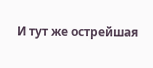И тут же острейшая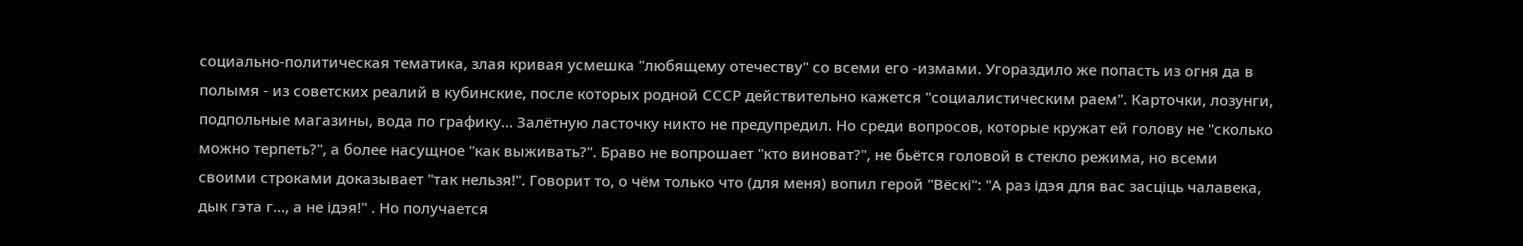социально-политическая тематика, злая кривая усмешка "любящему отечеству" со всеми его -измами. Угораздило же попасть из огня да в полымя - из советских реалий в кубинские, после которых родной СССР действительно кажется "социалистическим раем". Карточки, лозунги, подпольные магазины, вода по графику... Залётную ласточку никто не предупредил. Но среди вопросов, которые кружат ей голову не "сколько можно терпеть?", а более насущное "как выживать?". Браво не вопрошает "кто виноват?", не бьётся головой в стекло режима, но всеми своими строками доказывает "так нельзя!". Говорит то, о чём только что (для меня) вопил герой "Вёскі": "А раз ідэя для вас засціць чалавека, дык гэта г..., а не ідэя!" . Но получается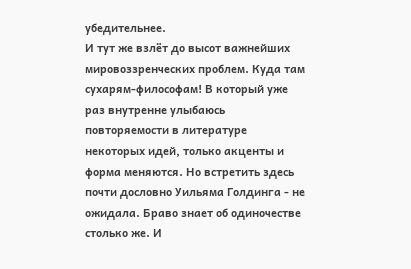убедительнее.
И тут же взлёт до высот важнейших мировоззренческих проблем. Куда там сухарям-философам! В который уже раз внутренне улыбаюсь повторяемости в литературе некоторых идей, только акценты и форма меняются. Но встретить здесь почти дословно Уильяма Голдинга - не ожидала. Браво знает об одиночестве столько же. И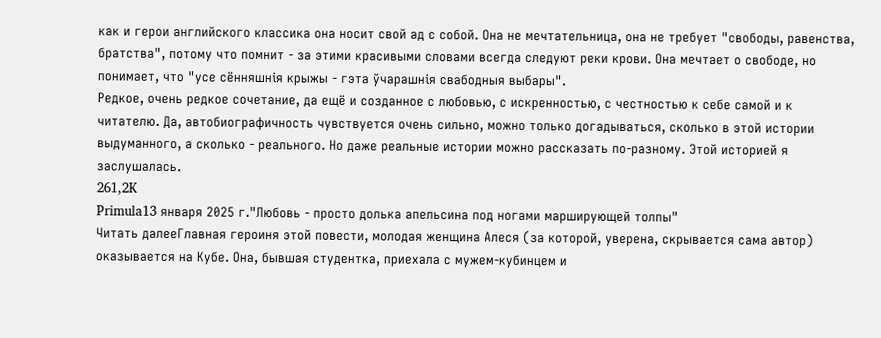как и герои английского классика она носит свой ад с собой. Она не мечтательница, она не требует "свободы, равенства, братства", потому что помнит - за этими красивыми словами всегда следуют реки крови. Она мечтает о свободе, но понимает, что "усе сённяшнія крыжы - гэта ўчарашнія свабодныя выбары".
Редкое, очень редкое сочетание, да ещё и созданное с любовью, с искренностью, с честностью к себе самой и к читателю. Да, автобиографичность чувствуется очень сильно, можно только догадываться, сколько в этой истории выдуманного, а сколько - реального. Но даже реальные истории можно рассказать по-разному. Этой историей я заслушалась.
261,2K
Primula13 января 2025 г."Любовь - просто долька апельсина под ногами марширующей толпы"
Читать далееГлавная героиня этой повести, молодая женщина Алеся (за которой, уверена, скрывается сама автор) оказывается на Кубе. Она, бывшая студентка, приехала с мужем-кубинцем и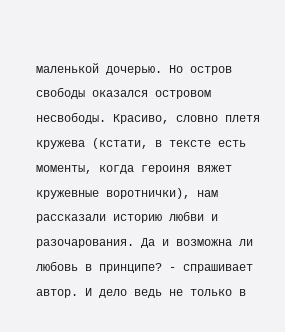маленькой дочерью. Но остров свободы оказался островом несвободы. Красиво, словно плетя кружева (кстати, в тексте есть моменты, когда героиня вяжет кружевные воротнички), нам рассказали историю любви и разочарования. Да и возможна ли любовь в принципе? - спрашивает автор. И дело ведь не только в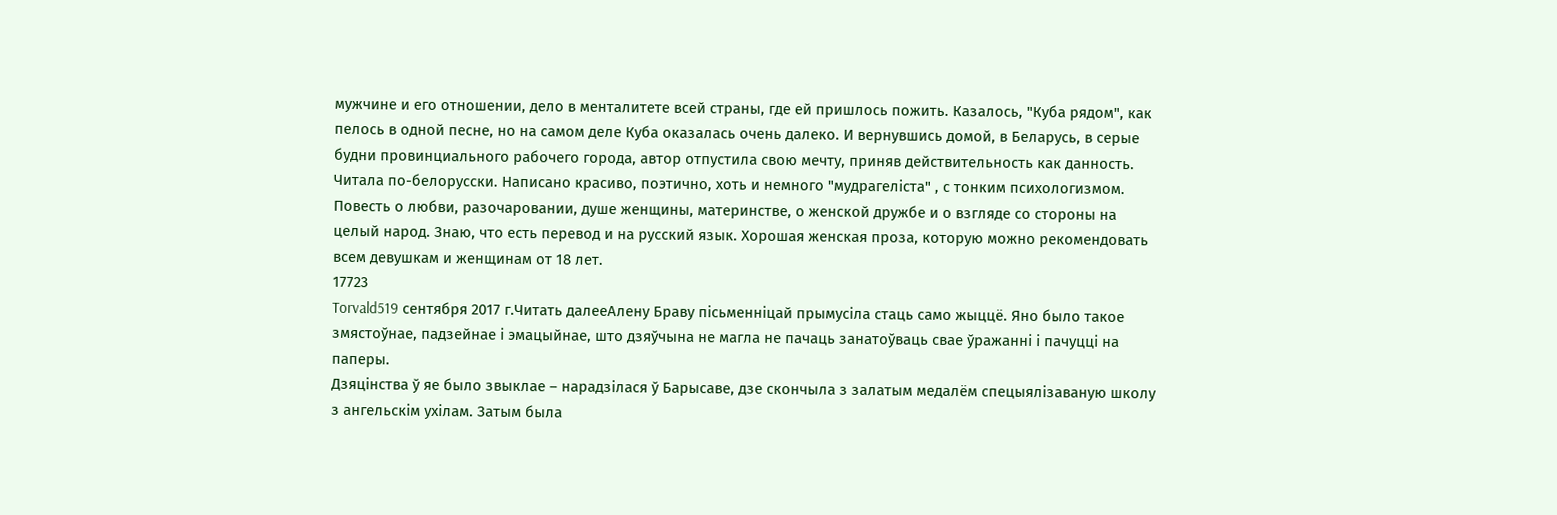мужчине и его отношении, дело в менталитете всей страны, где ей пришлось пожить. Казалось, "Куба рядом", как пелось в одной песне, но на самом деле Куба оказалась очень далеко. И вернувшись домой, в Беларусь, в серые будни провинциального рабочего города, автор отпустила свою мечту, приняв действительность как данность. Читала по-белорусски. Написано красиво, поэтично, хоть и немного "мудрагеліста" , с тонким психологизмом. Повесть о любви, разочаровании, душе женщины, материнстве, о женской дружбе и о взгляде со стороны на целый народ. Знаю, что есть перевод и на русский язык. Хорошая женская проза, которую можно рекомендовать всем девушкам и женщинам от 18 лет.
17723
Torvald519 сентября 2017 г.Читать далееАлену Браву пісьменніцай прымусіла стаць само жыццё. Яно было такое змястоўнае, падзейнае і эмацыйнае, што дзяўчына не магла не пачаць занатоўваць свае ўражанні і пачуцці на паперы.
Дзяцінства ў яе было звыклае – нарадзілася ў Барысаве, дзе скончыла з залатым медалём спецыялізаваную школу з ангельскім ухілам. Затым была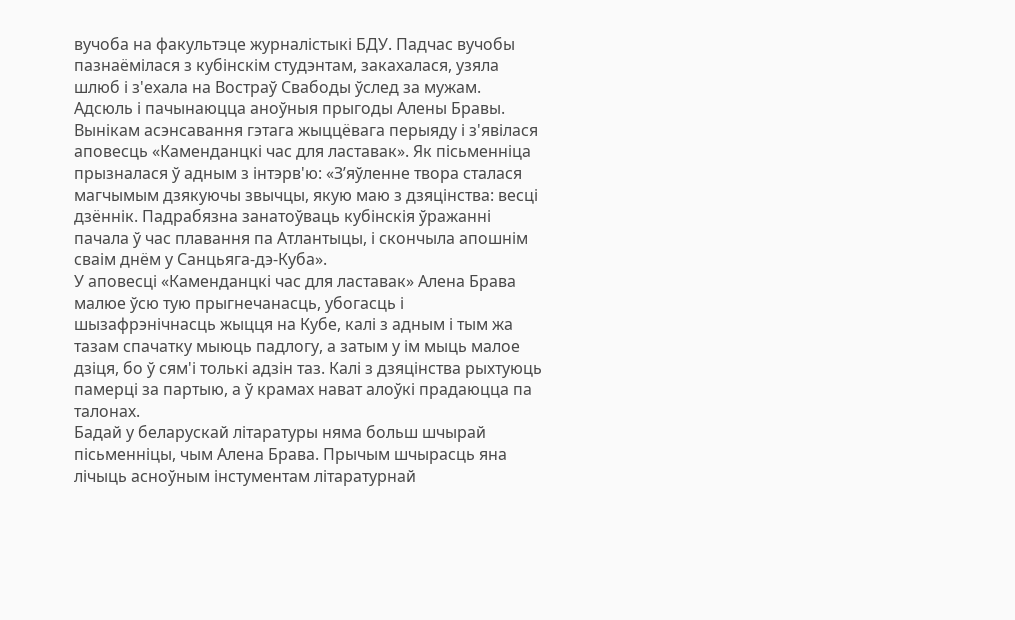вучоба на факультэце журналістыкі БДУ. Падчас вучобы пазнаёмілася з кубінскім студэнтам, закахалася, узяла шлюб і з'ехала на Востраў Свабоды ўслед за мужам. Адсюль і пачынаюцца аноўныя прыгоды Алены Бравы. Вынікам асэнсавання гэтага жыццёвага перыяду і з'явілася аповесць «Каменданцкі час для ластавак». Як пісьменніца прызналася ў адным з інтэрв'ю: «З’яўленне твора сталася магчымым дзякуючы звычцы, якую маю з дзяцінства: весці дзённік. Падрабязна занатоўваць кубінскія ўражанні пачала ў час плавання па Атлантыцы, і скончыла апошнім сваім днём у Санцьяга-дэ-Куба».
У аповесці «Каменданцкі час для ластавак» Алена Брава малюе ўсю тую прыгнечанасць, убогасць і шызафрэнічнасць жыцця на Кубе, калі з адным і тым жа тазам спачатку мыюць падлогу, а затым у ім мыць малое дзіця, бо ў сям'і толькі адзін таз. Калі з дзяцінства рыхтуюць памерці за партыю, а ў крамах нават алоўкі прадаюцца па талонах.
Бадай у беларускай літаратуры няма больш шчырай пісьменніцы, чым Алена Брава. Прычым шчырасць яна лічыць асноўным інстументам літаратурнай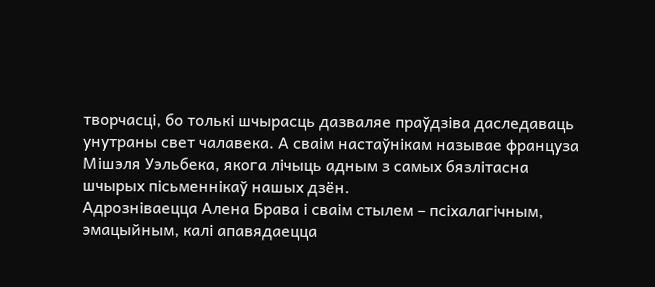творчасці, бо толькі шчырасць дазваляе праўдзіва даследаваць унутраны свет чалавека. А сваім настаўнікам называе француза Мішэля Уэльбека, якога лічыць адным з самых бязлітасна шчырых пісьменнікаў нашых дзён.
Адрозніваецца Алена Брава і сваім стылем – псіхалагічным, эмацыйным, калі апавядаецца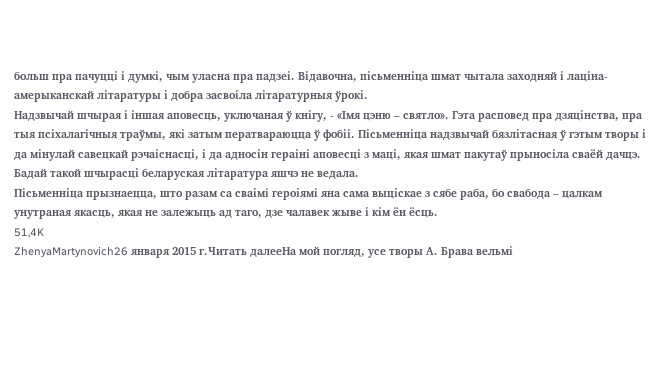больш пра пачуцці і думкі, чым уласна пра падзеі. Відавочна, пісьменніца шмат чытала заходняй і лаціна-амерыканскай літаратуры і добра засвоіла літаратурныя ўрокі.
Надзвычай шчырая і іншая аповесць, уключаная ў кнігу, - «Імя цэню – святло». Гэта расповед пра дзяцінства, пра тыя псіхалагічныя траўмы, які затым ператвараюцца ў фобіі. Пісьменніца надзвычай бязлітасная ў гэтым творы і да мінулай савецкай рэчаіснасці, і да адносін гераіні аповесці з маці, якая шмат пакутаў прыносіла сваёй дачцэ. Бадай такой шчырасці беларуская літаратура яшчэ не ведала.
Пісьменніца прызнаецца, што разам са сваімі героіямі яна сама выціскае з сябе раба, бо свабода – цалкам унутраная якасць, якая не залежыць ад таго, дзе чалавек жыве і кім ён ёсць.
51,4K
ZhenyaMartynovich26 января 2015 г.Читать далееНа мой погляд, усе творы А. Брава вельмі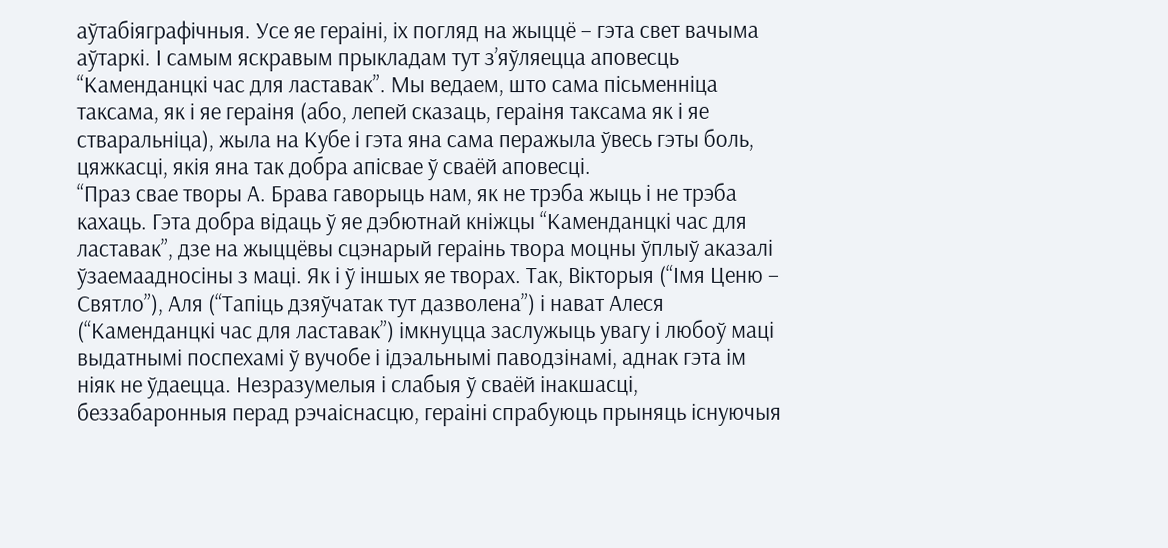аўтабіяграфічныя. Усе яе гераіні, іх погляд на жыццё – гэта свет вачыма аўтаркі. І самым яскравым прыкладам тут з’яўляецца аповесць “Каменданцкі час для ластавак”. Мы ведаем, што сама пісьменніца таксама, як і яе гераіня (або, лепей сказаць, гераіня таксама як і яе стваральніца), жыла на Кубе і гэта яна сама перажыла ўвесь гэты боль, цяжкасці, якія яна так добра апісвае ў сваёй аповесці.
“Праз свае творы А. Брава гаворыць нам, як не трэба жыць і не трэба кахаць. Гэта добра відаць ў яе дэбютнай кніжцы “Каменданцкі час для ластавак”, дзе на жыццёвы сцэнарый гераінь твора моцны ўплыў аказалі ўзаемаадносіны з маці. Як і ў іншых яе творах. Так, Вікторыя (“Імя Ценю – Святло”), Аля (“Тапіць дзяўчатак тут дазволена”) і нават Алеся (“Каменданцкі час для ластавак”) імкнуцца заслужыць увагу і любоў маці выдатнымі поспехамі ў вучобе і ідэальнымі паводзінамі, аднак гэта ім ніяк не ўдаецца. Незразумелыя і слабыя ў сваёй інакшасці, беззабаронныя перад рэчаіснасцю, гераіні спрабуюць прыняць існуючыя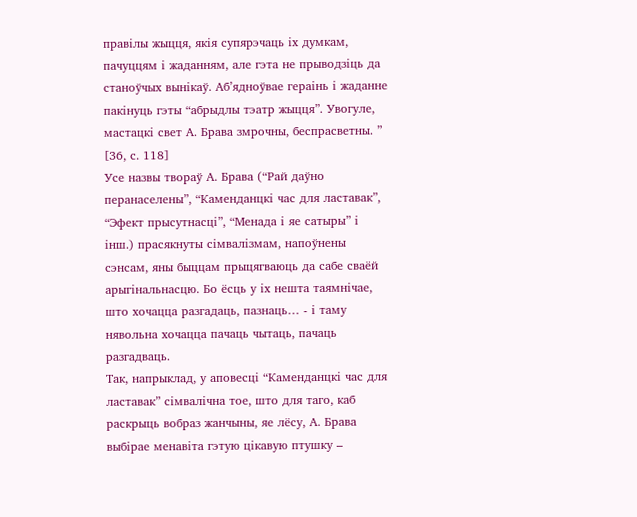правілы жыцця, якія супярэчаць іх думкам, пачуццям і жаданням, але гэта не прыводзіць да станоўчых вынікаў. Аб’ядноўвае гераінь і жаданне пакінуць гэты “абрыдлы тэатр жыцця”. Увогуле, мастацкі свет А. Брава змрочны, беспрасветны. ” [36, с. 118]
Усе назвы твораў А. Брава (“Рай даўно перанаселены”, “Каменданцкі час для ластавак”, “Эфект прысутнасці”, “Менада і яе сатыры” і інш.) прасякнуты сімвалізмам, напоўнены сэнсам, яны быццам прыцягваюць да сабе сваёй арыгінальнасцю. Бо ёсць у іх нешта таямнічае, што хочацца разгадаць, пазнаць… - і таму нявольна хочацца пачаць чытаць, пачаць разгадваць.
Так, напрыклад, у аповесці “Каменданцкі час для ластавак” сімвалічна тое, што для таго, каб раскрыць вобраз жанчыны, яе лёсу, А. Брава выбірае менавіта гэтую цікавую птушку –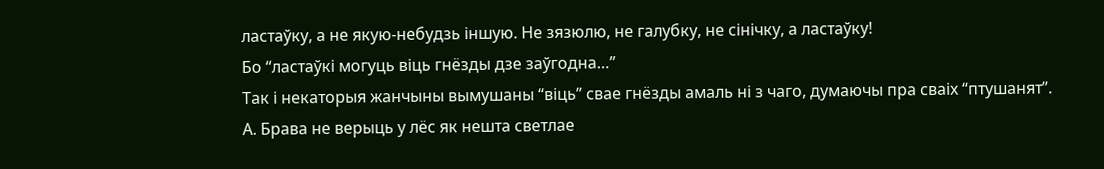ластаўку, а не якую-небудзь іншую. Не зязюлю, не галубку, не сінічку, а ластаўку!
Бо “ластаўкі могуць віць гнёзды дзе заўгодна…”
Так і некаторыя жанчыны вымушаны “віць” свае гнёзды амаль ні з чаго, думаючы пра сваіх “птушанят”.
А. Брава не верыць у лёс як нешта светлае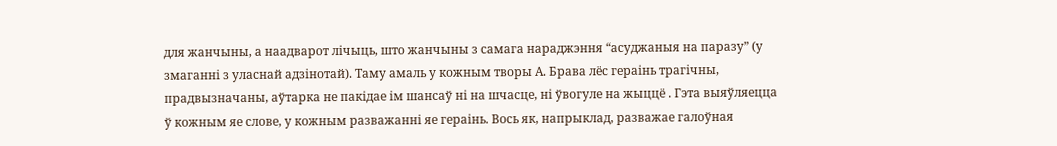для жанчыны, а наадварот лічыць, што жанчыны з самага нараджэння “асуджаныя на паразу” (у змаганні з уласнай адзінотай). Таму амаль у кожным творы А. Брава лёс гераінь трагічны, прадвызначаны, аўтарка не пакідае ім шансаў ні на шчасце, ні ўвогуле на жыццё . Гэта выяўляецца ў кожным яе слове, у кожным разважанні яе гераінь. Вось як, напрыклад, разважае галоўная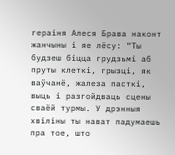гераіня Алеся Брава наконт жанчыны і яе лёсу: “Ты будзеш біцца грудзьмі аб пруты клеткі, грызці, як ваўчанё, жалеза пасткі, выць і разгойдваць сцены сваёй турмы. У дрэнныя хвіліны ты нават падумаешь пра тое, што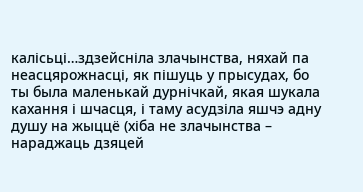калісьці…здзейсніла злачынства, няхай па неасцярожнасці, як пішуць у прысудах, бо ты была маленькай дурнічкай, якая шукала кахання і шчасця, і таму асудзіла яшчэ адну душу на жыццё (хіба не злачынства – нараджаць дзяцей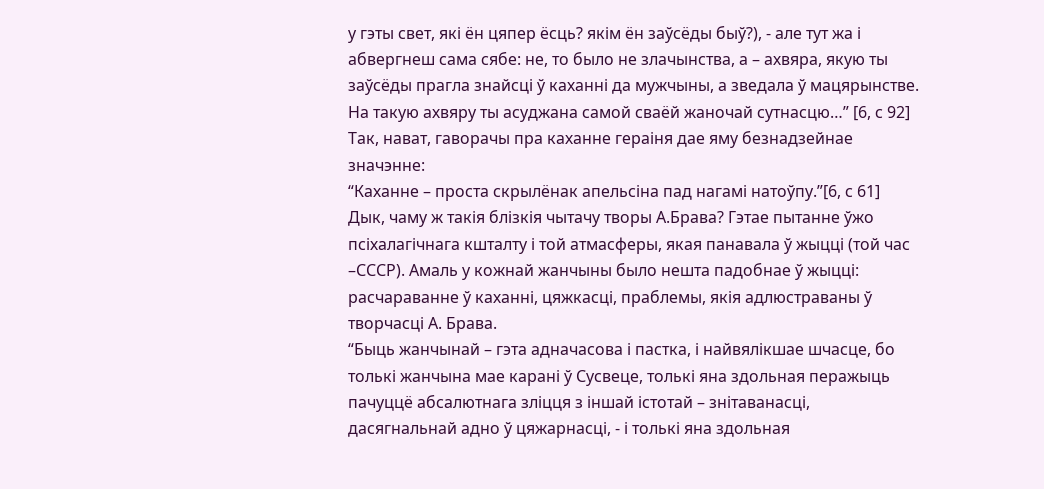у гэты свет, які ён цяпер ёсць? якім ён заўсёды быў?), - але тут жа і абвергнеш сама сябе: не, то было не злачынства, а – ахвяра, якую ты заўсёды прагла знайсці ў каханні да мужчыны, а зведала ў мацярынстве. На такую ахвяру ты асуджана самой сваёй жаночай сутнасцю…” [6, с 92]
Так, нават, гаворачы пра каханне гераіня дае яму безнадзейнае значэнне:
“Каханне – проста скрылёнак апельсіна пад нагамі натоўпу.”[6, с 61]
Дык, чаму ж такія блізкія чытачу творы А.Брава? Гэтае пытанне ўжо псіхалагічнага кшталту і той атмасферы, якая панавала ў жыцці (той час –СССР). Амаль у кожнай жанчыны было нешта падобнае ў жыцці: расчараванне ў каханні, цяжкасці, праблемы, якія адлюстраваны ў творчасці А. Брава.
“Быць жанчынай – гэта адначасова і пастка, і найвялікшае шчасце, бо толькі жанчына мае карані ў Сусвеце, толькі яна здольная перажыць пачуццё абсалютнага зліцця з іншай істотай – знітаванасці, дасягнальнай адно ў цяжарнасці, - і толькі яна здольная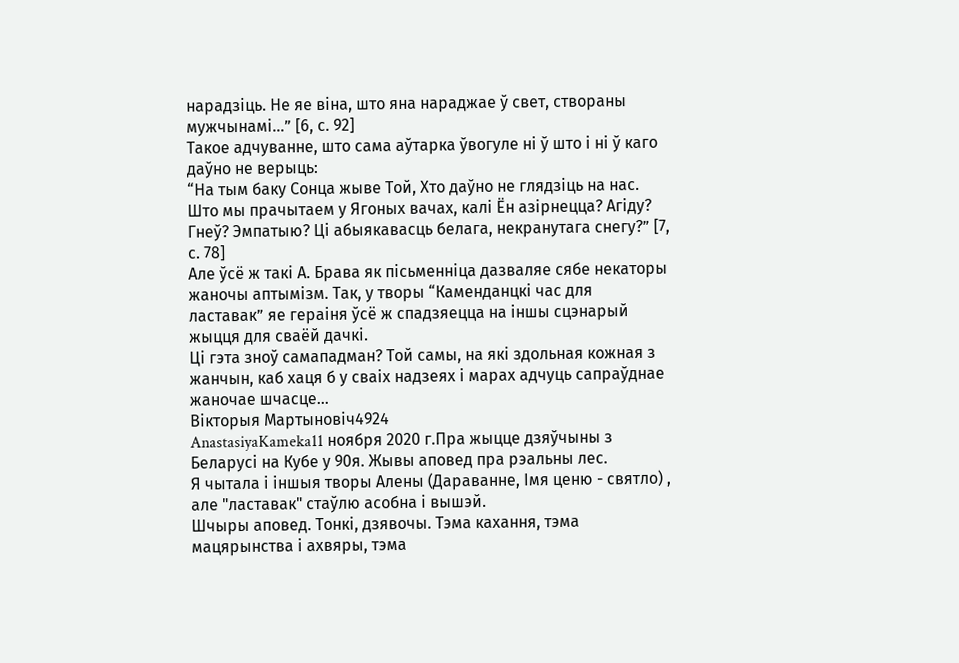нарадзіць. Не яе віна, што яна нараджае ў свет, створаны мужчынамі…” [6, с. 92]
Такое адчуванне, што сама аўтарка ўвогуле ні ў што і ні ў каго даўно не верыць:
“На тым баку Сонца жыве Той, Хто даўно не глядзіць на нас. Што мы прачытаем у Ягоных вачах, калі Ён азірнецца? Агіду? Гнеў? Эмпатыю? Ці абыякавасць белага, некранутага снегу?” [7, с. 78]
Але ўсё ж такі А. Брава як пісьменніца дазваляе сябе некаторы жаночы аптымізм. Так, у творы “Каменданцкі час для ластавак” яе гераіня ўсё ж спадзяецца на іншы сцэнарый жыцця для сваёй дачкі.
Ці гэта зноў самападман? Той самы, на які здольная кожная з жанчын, каб хаця б у сваіх надзеях і марах адчуць сапраўднае жаночае шчасце…
Вікторыя Мартыновіч4924
AnastasiyaKameka11 ноября 2020 г.Пра жыцце дзяўчыны з Беларусі на Кубе у 90я. Жывы аповед пра рэальны лес.
Я чытала і іншыя творы Алены (Дараванне, Імя ценю - святло) , але "ластавак" стаўлю асобна і вышэй.
Шчыры аповед. Тонкі, дзявочы. Тэма кахання, тэма мацярынства і ахвяры, тэма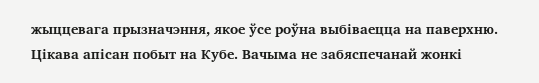жыццевага прызначэння, якое ўсе роўна выбіваецца на паверхню.
Цікава апісан побыт на Кубе. Вачыма не забяспечанай жонкі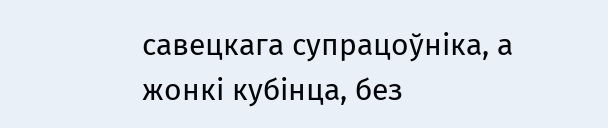савецкага супрацоўніка, а жонкі кубінца, без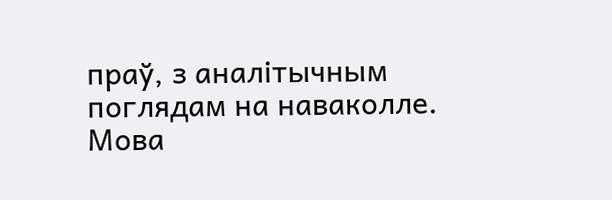праў, з аналітычным поглядам на наваколле.
Мова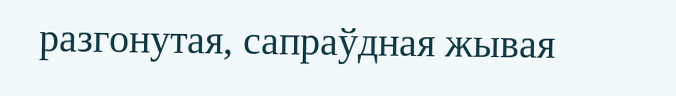разгонутая, сапраўдная жывая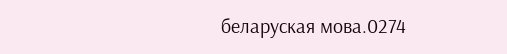беларуская мова.0274